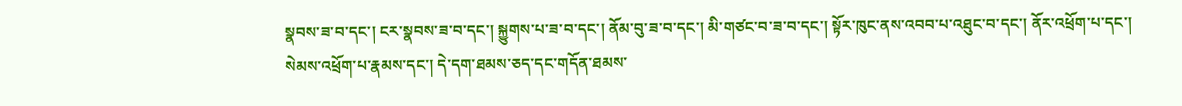སྣབས་ཟ་བ་དང་། ངར་སྣབས་ཟ་བ་དང་། སྐྱུགས་པ་ཟ་བ་དང་། ནོམ་བུ་ཟ་བ་དང་། མི་གཙང་བ་ཟ་བ་དང་། སྟོར་ཁུང་ནས་འབབ་པ་འཐུང་བ་དང་། ནོར་འཕྲོག་པ་དང་། སེམས་འཕྲོག་པ་རྣམས་དང་། དེ་དག་ཐམས་ཅད་དང་གདོན་ཐམས་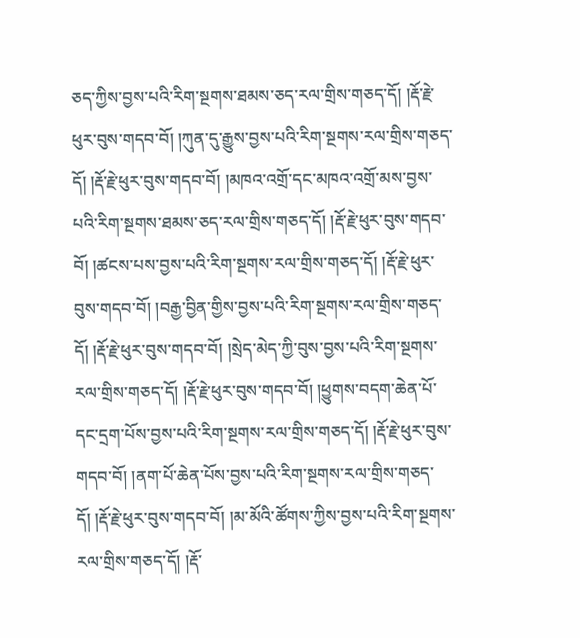ཅད་ཀྱིས་བྱས་པའི་རིག་སྔགས་ཐམས་ཅད་རལ་གྲིས་གཅད་དོ། །རྡོ་རྗེ་ཕུར་བུས་གདབ་བོ། །ཀུན་དུ་རྒྱུས་བྱས་པའི་རིག་སྔགས་རལ་གྲིས་གཅད་དོ། །རྡོ་རྗེ་ཕུར་བུས་གདབ་བོ། །མཁའ་འགྲོ་དང་མཁའ་འགྲོ་མས་བྱས་པའི་རིག་སྔགས་ཐམས་ཅད་རལ་གྲིས་གཅད་དོ། །རྡོ་རྗེ་ཕུར་བུས་གདབ་བོ། །ཚངས་པས་བྱས་པའི་རིག་སྔགས་རལ་གྲིས་གཅད་དོ། །རྡོ་རྗེ་ཕུར་བུས་གདབ་བོ། །བརྒྱ་བྱིན་གྱིས་བྱས་པའི་རིག་སྔགས་རལ་གྲིས་གཅད་དོ། །རྡོ་རྗེ་ཕུར་བུས་གདབ་བོ། །སྲེད་མེད་ཀྱི་བུས་བྱས་པའི་རིག་སྔགས་རལ་གྲིས་གཅད་དོ། །རྡོ་རྗེ་ཕུར་བུས་གདབ་བོ། །ཕྱུགས་བདག་ཆེན་པོ་དང་དྲག་པོས་བྱས་པའི་རིག་སྔགས་རལ་གྲིས་གཅད་དོ། །རྡོ་རྗེ་ཕུར་བུས་གདབ་བོ། །ནག་པོ་ཆེན་པོས་བྱས་པའི་རིག་སྔགས་རལ་གྲིས་གཅད་དོ། །རྡོ་རྗེ་ཕུར་བུས་གདབ་བོ། །མ་མོའི་ཚོགས་ཀྱིས་བྱས་པའི་རིག་སྔགས་རལ་གྲིས་གཅད་དོ། །རྡོ་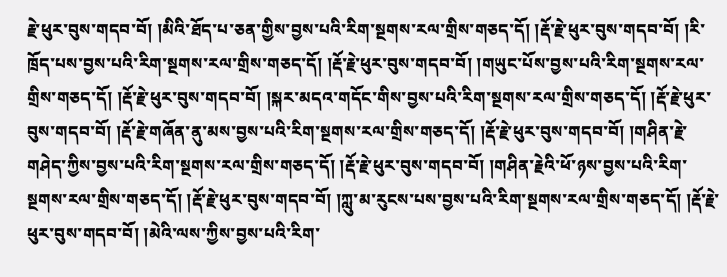རྗེ་ཕུར་བུས་གདབ་བོ། །མིའི་ཐོད་པ་ཅན་གྱིས་བྱས་པའི་རིག་སྔགས་རལ་གྲིས་གཅད་དོ། །རྡོ་རྗེ་ཕུར་བུས་གདབ་བོ། །རི་ཁྲོད་པས་བྱས་པའི་རིག་སྔགས་རལ་གྲིས་གཅད་དོ། །རྡོ་རྗེ་ཕུར་བུས་གདབ་བོ། །གཡུང་པོས་བྱས་པའི་རིག་སྔགས་རལ་གྲིས་གཅད་དོ། །རྡོ་རྗེ་ཕུར་བུས་གདབ་བོ། །སྐར་མདའ་གདོང་གིས་བྱས་པའི་རིག་སྔགས་རལ་གྲིས་གཅད་དོ། །རྡོ་རྗེ་ཕུར་བུས་གདབ་བོ། །རྡོ་རྗེ་གཞོན་ནུ་མས་བྱས་པའི་རིག་སྔགས་རལ་གྲིས་གཅད་དོ། །རྡོ་རྗེ་ཕུར་བུས་གདབ་བོ། །གཤིན་རྗེ་གཤེད་ཀྱིས་བྱས་པའི་རིག་སྔགས་རལ་གྲིས་གཅད་དོ། །རྡོ་རྗེ་ཕུར་བུས་གདབ་བོ། །གཤིན་རྗེའི་ཕོ་ཉས་བྱས་པའི་རིག་སྔགས་རལ་གྲིས་གཅད་དོ། །རྡོ་རྗེ་ཕུར་བུས་གདབ་བོ། །ཀླུ་མ་རུངས་པས་བྱས་པའི་རིག་སྔགས་རལ་གྲིས་གཅད་དོ། །རྡོ་རྗེ་ཕུར་བུས་གདབ་བོ། །མེའི་ལས་ཀྱིས་བྱས་པའི་རིག་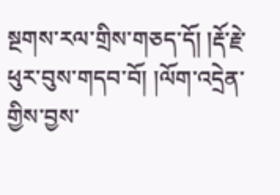སྔགས་རལ་གྲིས་གཅད་དོ། །རྡོ་རྗེ་ཕུར་བུས་གདབ་བོ། །ལོག་འདྲེན་གྱིས་བྱས་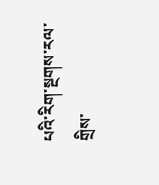པའི་རིག་སྔགས་རལ་གྲིས་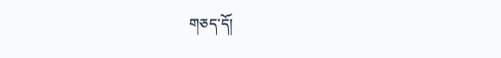གཅད་དོ།